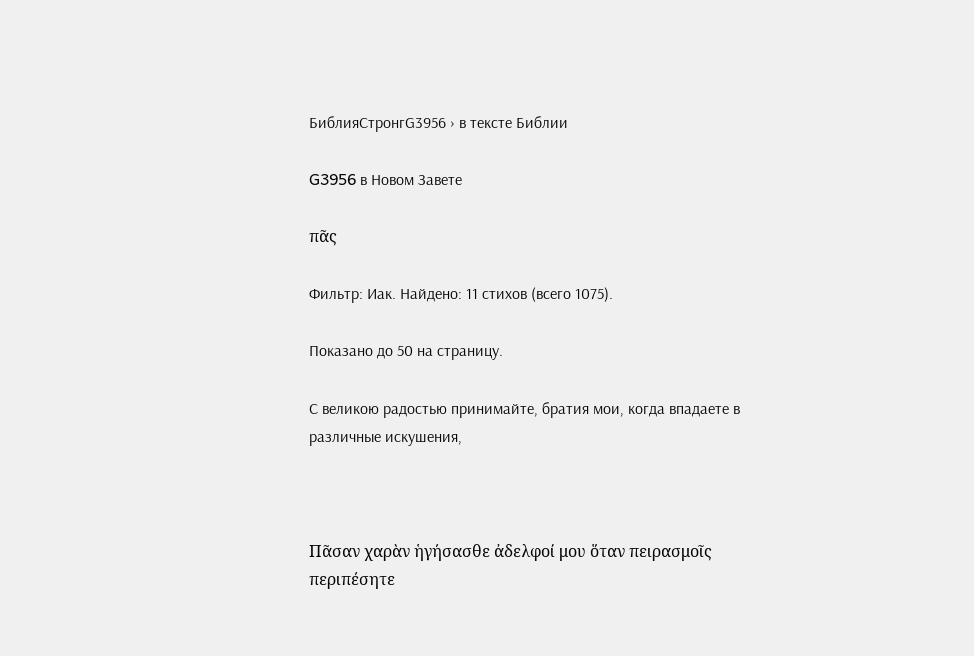БиблияСтронгG3956 › в тексте Библии

G3956 в Новом Завете

πᾶς

Фильтр: Иак. Найдено: 11 стихов (всего 1075).

Показано до 50 на страницу.

С великою радостью принимайте, братия мои, когда впадаете в различные искушения,



Πᾶσαν χαρὰν ἡγήσασθε ἀδελφοί μου ὅταν πειρασμοῖς περιπέσητε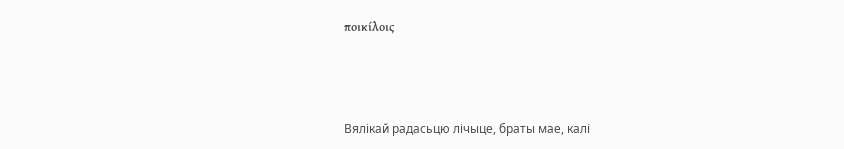ποικίλοις



Вялікай радасьцю лічыце, браты мае, калі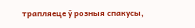трапляеце ў розныя спакусы,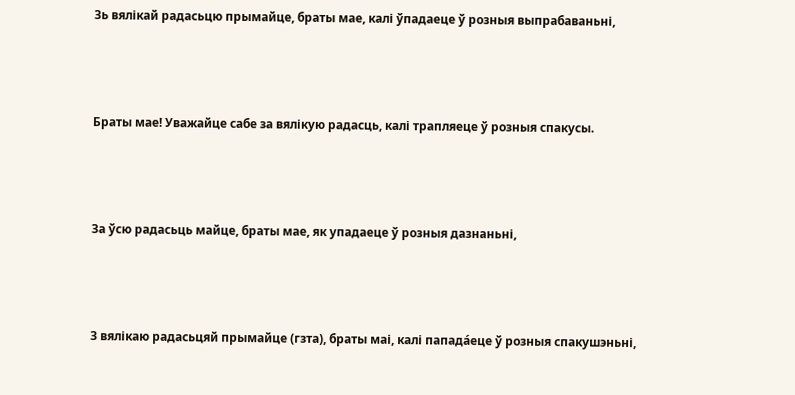Зь вялікай радасьцю прымайце, браты мае, калі ўпадаеце ў розныя выпрабаваньні,



Браты мае! Уважайце сабе за вялікую радасць, калі трапляеце ў розныя спакусы.



За ўсю радасьць майце, браты мае, як упадаеце ў розныя дазнаньні,



З вялікаю радасьцяй прымайце (гзта), браты маі, калі папада́еце ў розныя спакушэньні,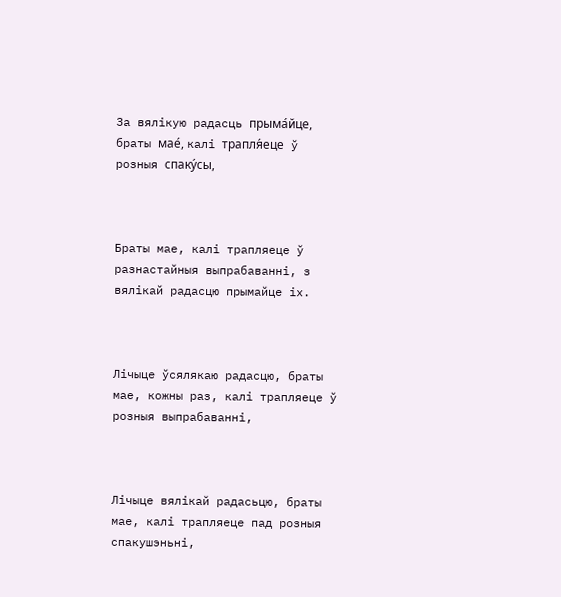За вялікую радасць прыма́йце, браты мае́, калі трапля́еце ў розныя спаку́сы,



Браты мае, калі трапляеце ў разнастайныя выпрабаванні, з вялікай радасцю прымайце іх.



Лічыце ўсялякаю радасцю, браты мае, кожны раз, калі трапляеце ў розныя выпрабаванні,



Лічыце вялікай радасьцю, браты мае, калі трапляеце пад розныя спакушэньні,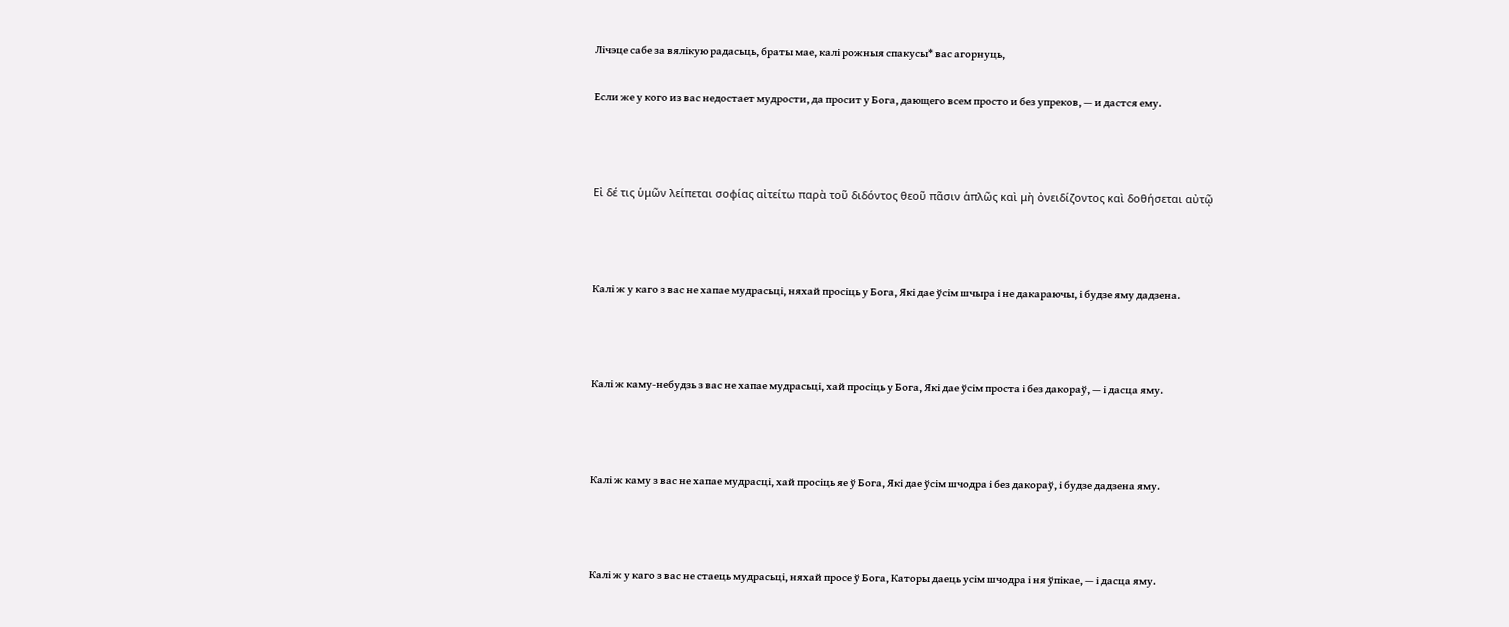Лічэце сабе за вялікую радасьць, браты мае, калі рожныя спакусы* вас агорнуць,

Если же у кого из вас недостает мудрости, да просит у Бога, дающего всем просто и без упреков, — и дастся ему.



Εἰ δέ τις ὑμῶν λείπεται σοφίας αἰτείτω παρὰ τοῦ διδόντος θεοῦ πᾶσιν ἁπλῶς καὶ μὴ ὀνειδίζοντος καὶ δοθήσεται αὐτῷ



Калі ж у каго з вас не хапае мудрасьці, няхай просіць у Бога, Які дае ўсім шчыра і не дакараючы, і будзе яму дадзена.



Калі ж каму-небудзь з вас не хапае мудрасьці, хай просіць у Бога, Які дае ўсім проста і без дакораў, — і дасца яму.



Калі ж каму з вас не хапае мудрасці, хай просіць яе ў Бога, Які дае ўсім шчодра і без дакораў, і будзе дадзена яму.



Калі ж у каго з вас не стаець мудрасьці, няхай просе ў Бога, Каторы даець усім шчодра і ня ўпікае, — і дасца яму.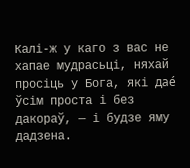Калі-ж у каго з вас не хапае мудрасьці, няхай просіць у Бога, які дае́ ўсім проста і без дакораў, — і будзе яму дадзена.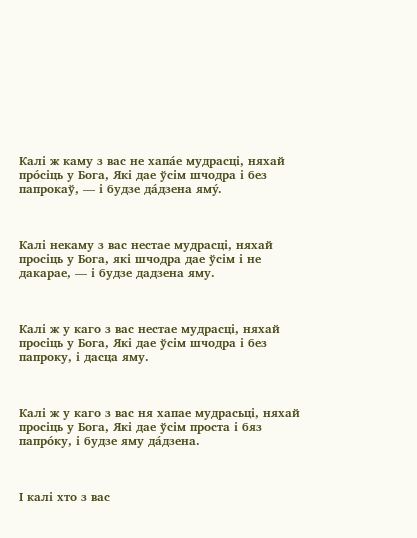Калі ж каму з вас не хапа́е мудрасці, няхай про́сіць у Бога, Які дае ўсім шчодра і без папрокаў, — і будзе да́дзена яму́.



Калі некаму з вас нестае мудрасці, няхай просіць у Бога, які шчодра дае ўсім і не дакарае, — і будзе дадзена яму.



Калі ж у каго з вас нестае мудрасці, няхай просіць у Бога, Які дае ўсім шчодра і без папроку, і дасца яму.



Калі ж у каго з вас ня хапае мудрасьці, няхай просіць у Бога, Які дае ўсім проста і бяз папро́ку, і будзе яму да́дзена.



І калі хто з вас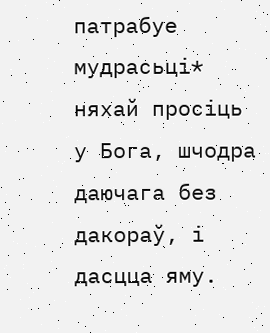патрабуе мудрасьці* няхай просіць у Бога, шчодра даючага без дакораў, і дасцца яму.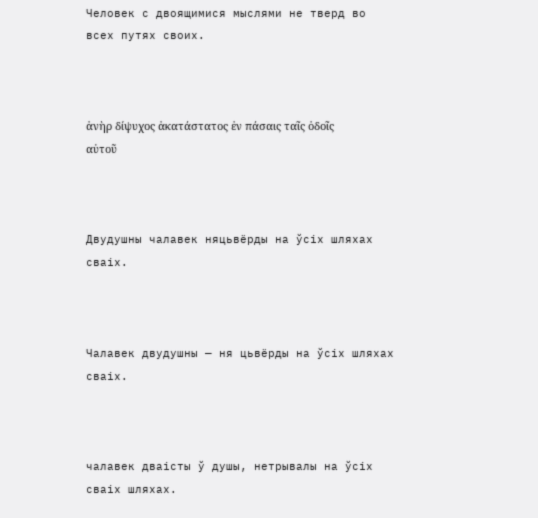Человек с двоящимися мыслями не тверд во всех путях своих.



ἀνὴρ δίψυχος ἀκατάστατος ἐν πάσαις ταῖς ὁδοῖς αὐτοῦ



Двудушны чалавек няцьвёрды на ўсіх шляхах сваіх.



Чалавек двудушны — ня цьвёрды на ўсіх шляхах сваіх.



чалавек дваісты ў душы, нетрывалы на ўсіх сваіх шляхах.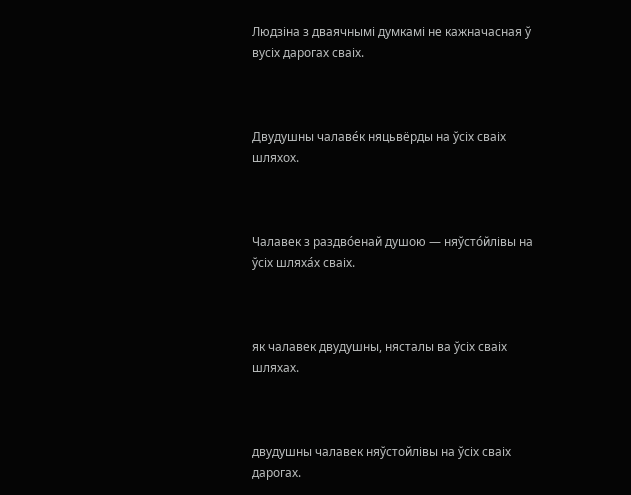Людзіна з дваячнымі думкамі не кажначасная ў вусіх дарогах сваіх.



Двудушны чалаве́к няцьвёрды на ўсіх сваіх шляхох.



Чалавек з раздво́енай душою — няўсто́йлівы на ўсіх шляха́х сваіх.



як чалавек двудушны, нясталы ва ўсіх сваіх шляхах.



двудушны чалавек няўстойлівы на ўсіх сваіх дарогах.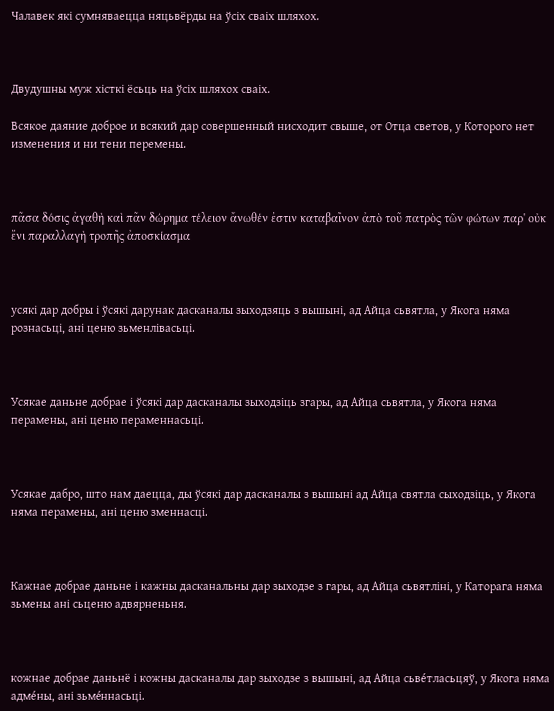Чалавек які сумняваецца няцьвёрды на ўсіх сваіх шляхох.



Двудушны муж хісткі ёсьць на ўсіх шляхох сваіх.

Всякое даяние доброе и всякий дар совершенный нисходит свыше, от Отца светов, у Которого нет изменения и ни тени перемены.



πᾶσα δόσις ἀγαθὴ καὶ πᾶν δώρημα τέλειον ἄνωθέν ἐστιν καταβαῖνον ἀπὸ τοῦ πατρὸς τῶν φώτων παρ' οὐκ ἔνι παραλλαγὴ τροπῆς ἀποσκίασμα



усякі дар добры і ўсякі дарунак дасканалы зыходзяць з вышыні, ад Айца сьвятла, у Якога няма рознасьці, ані ценю зьменлівасьці.



Усякае даньне добрае і ўсякі дар дасканалы зыходзіць згары, ад Айца сьвятла, у Якога няма перамены, ані ценю пераменнасьці.



Усякае дабро, што нам даецца, ды ўсякі дар дасканалы з вышыні ад Айца святла сыходзіць, у Якога няма перамены, ані ценю зменнасці.



Кажнае добрае даньне і кажны дасканальны дар зыходзе з гары, ад Айца сьвятліні, у Каторага няма зьмены ані сьценю адвярненьня.



кожнае добрае даньнё і кожны дасканалы дар зыходзе з вышыні, ад Айца сьве́тласьцяў, у Якога няма адме́ны, ані зьме́ннасьці.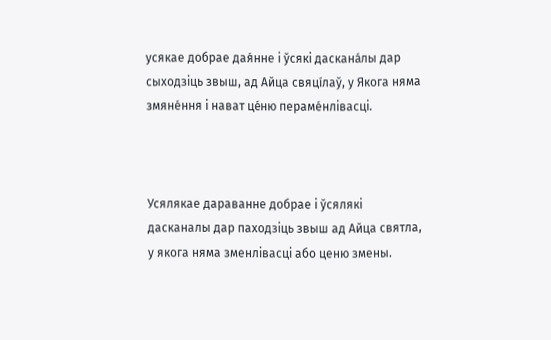усякае добрае дая́нне і ўсякі даскана́лы дар сыходзіць звыш, ад Айца свяцíлаў, у Якога няма змяне́ння і нават це́ню пераме́нлівасці.



Усялякае дараванне добрае і ўсялякі дасканалы дар паходзіць звыш ад Айца святла, у якога няма зменлівасці або ценю змены.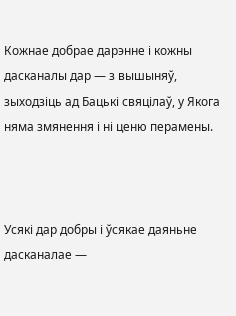Кожнае добрае дарэнне і кожны дасканалы дар — з вышыняў, зыходзіць ад Бацькі свяцілаў, у Якога няма змянення і ні ценю перамены.



Усякі дар добры і ўсякае даяньне дасканалае —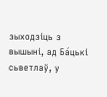зыходзіць з вышыні, ад Ба́цькі сьветлаў, у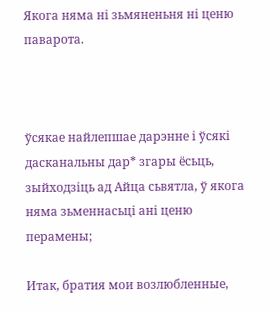Якога няма ні зьмяненьня ні ценю паварота.



ўсякае найлепшае дарэнне і ўсякі дасканальны дар* згары ёсьць, зыйходзіць ад Айца сьвятла, ў якога няма зьменнасьці ані ценю перамены;

Итак, братия мои возлюбленные,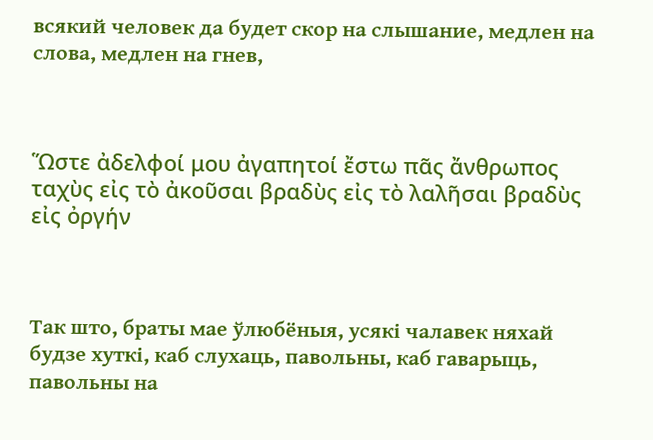всякий человек да будет скор на слышание, медлен на слова, медлен на гнев,



Ὥστε ἀδελφοί μου ἀγαπητοί ἔστω πᾶς ἄνθρωπος ταχὺς εἰς τὸ ἀκοῦσαι βραδὺς εἰς τὸ λαλῆσαι βραδὺς εἰς ὀργήν



Так што, браты мае ўлюбёныя, усякі чалавек няхай будзе хуткі, каб слухаць, павольны, каб гаварыць, павольны на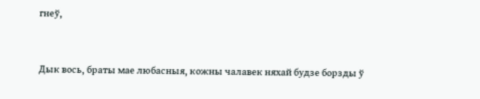гнеў,



Дык вось, браты мае любасныя, кожны чалавек няхай будзе борзды ў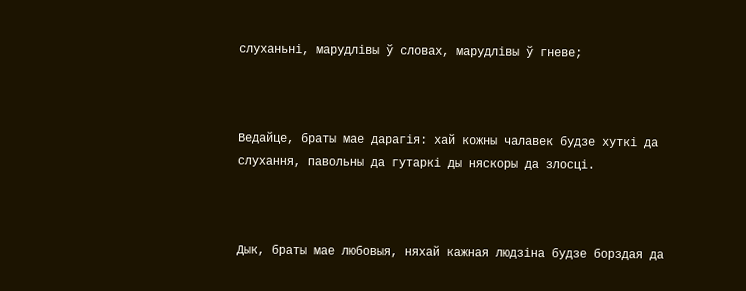слуханьні, марудлівы ў словах, марудлівы ў гневе;



Ведайце, браты мае дарагія: хай кожны чалавек будзе хуткі да слухання, павольны да гутаркі ды няскоры да злосці.



Дык, браты мае любовыя, няхай кажная людзіна будзе борздая да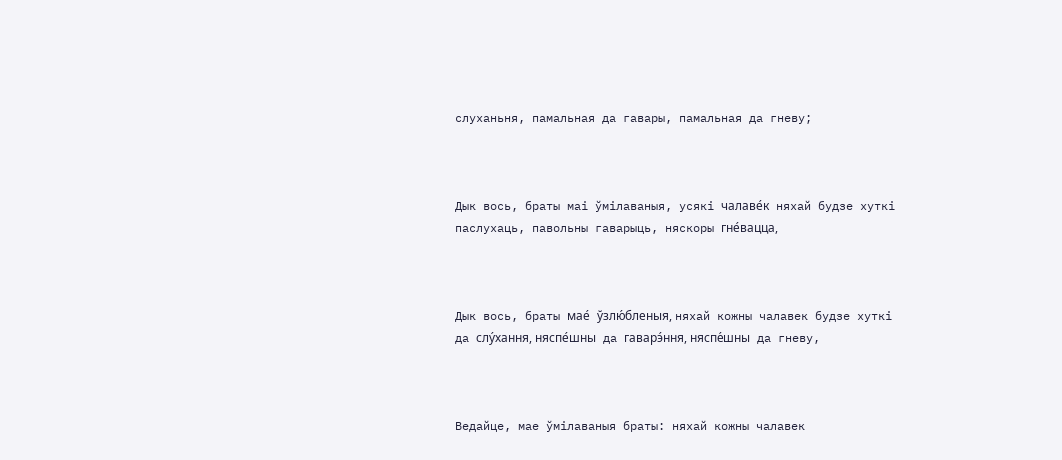слуханьня, памальная да гавары, памальная да гневу;



Дык вось, браты маі ўмілаваныя, усякі чалаве́к няхай будзе хуткі паслухаць, павольны гаварыць, няскоры гне́вацца,



Дык вось, браты мае́ ўзлю́бленыя, няхай кожны чалавек будзе хуткі да слу́хання, няспе́шны да гаварэ́ння, няспе́шны да гневу,



Ведайце, мае ўмілаваныя браты: няхай кожны чалавек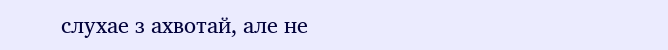слухае з ахвотай, але не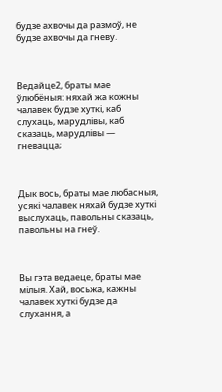будзе ахвочы да размоў, не будзе ахвочы да гневу.



Ведайце2, браты мае ўлюбёныя: няхай жа кожны чалавек будзе хуткі, каб слухаць, марудлівы, каб сказаць, марудлівы — гневацца;



Дык вось, браты мае любасныя, усякі чалавек няхай будзе хуткі выслухаць, павольны сказаць, павольны на гнеў.



Вы гэта ведаеце, браты мае мілыя. Хай, восьжа, кажны чалавек хуткі будзе да слухання, а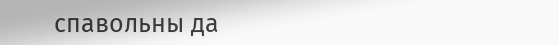спавольны да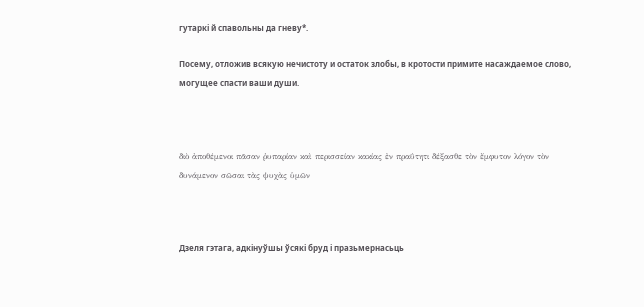гутаркі й спавольны да гневу*.

Посему, отложив всякую нечистоту и остаток злобы, в кротости примите насаждаемое слово, могущее спасти ваши души.



διὸ ἀποθέμενοι πᾶσαν ῥυπαρίαν καὶ περισσείαν κακίας ἐν πραΰτητι δέξασθε τὸν ἔμφυτον λόγον τὸν δυνάμενον σῶσαι τὰς ψυχὰς ὑμῶν



Дзеля гэтага, адкінуўшы ўсякі бруд і празьмернасьць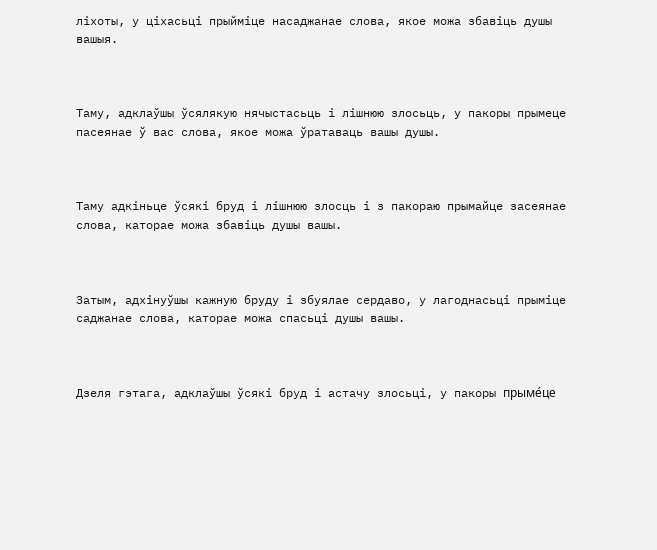ліхоты, у ціхасьці прыйміце насаджанае слова, якое можа збавіць душы вашыя.



Таму, адклаўшы ўсялякую нячыстасьць і лішнюю злосьць, у пакоры прымеце пасеянае ў вас слова, якое можа ўратаваць вашы душы.



Таму адкіньце ўсякі бруд і лішнюю злосць і з пакораю прымайце засеянае слова, каторае можа збавіць душы вашы.



Затым, адхінуўшы кажную бруду і збуялае сердаво, у лагоднасьці прыміце саджанае слова, каторае можа спасьці душы вашы.



Дзеля гэтага, адклаўшы ўсякі бруд і астачу злосьці, у пакоры прыме́це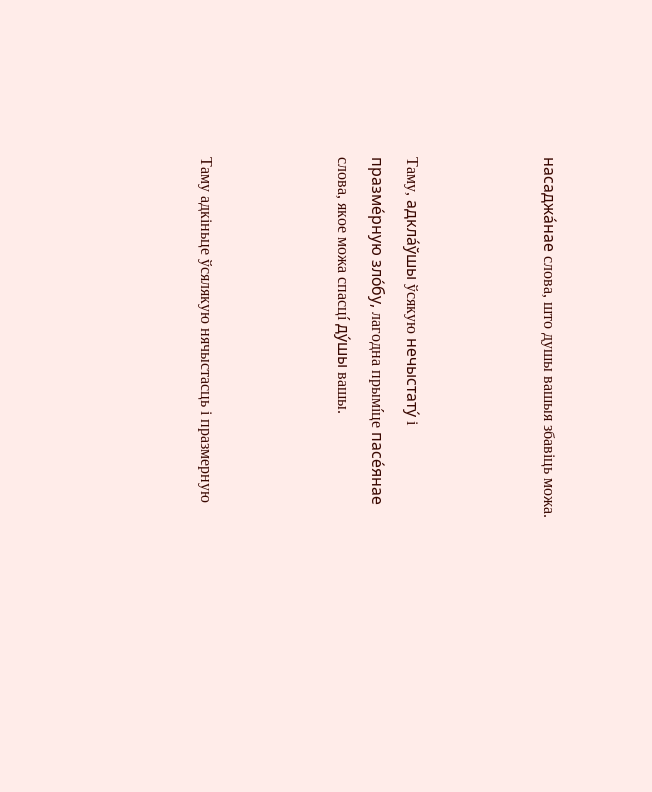насаджа́нае слова, што душы вашыя збавіць можа.



Таму, адкла́ўшы ўсякую нечыстату́ і празме́рную зло́бу, лагодна прымíце пасе́янае слова, якое можа спасцí ду́шы вашы.



Таму адкіньце ўсялякую нячыстасць і празмерную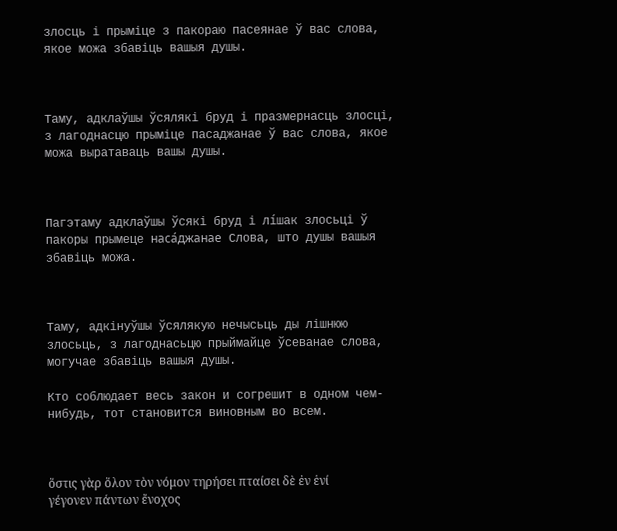злосць і прыміце з пакораю пасеянае ў вас слова, якое можа збавіць вашыя душы.



Таму, адклаўшы ўсялякі бруд і празмернасць злосці, з лагоднасцю прыміце пасаджанае ў вас слова, якое можа выратаваць вашы душы.



Пагэтаму адклаўшы ўсякі бруд і лíшак злосьці ў пакоры прымеце наса́джанае Слова, што душы вашыя збавіць можа.



Таму, адкінуўшы ўсялякую нечысьць ды лішнюю злосьць, з лагоднасьцю прыймайце ўсеванае слова, могучае збавіць вашыя душы.

Кто соблюдает весь закон и согрешит в одном чем-нибудь, тот становится виновным во всем.



ὅστις γὰρ ὅλον τὸν νόμον τηρήσει πταίσει δὲ ἐν ἑνί γέγονεν πάντων ἔνοχος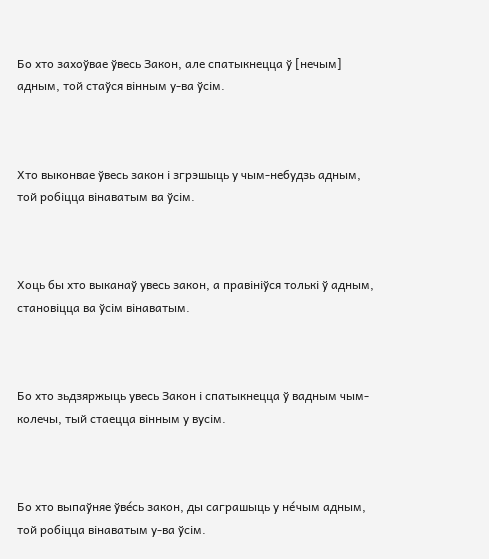Бо хто захоўвае ўвесь Закон, але спатыкнецца ў [нечым] адным, той стаўся вінным у-ва ўсім.



Хто выконвае ўвесь закон і згрэшыць у чым-небудзь адным, той робіцца вінаватым ва ўсім.



Хоць бы хто выканаў увесь закон, а правініўся толькі ў адным, становіцца ва ўсім вінаватым.



Бо хто зьдзяржыць увесь Закон і спатыкнецца ў вадным чым-колечы, тый стаецца вінным у вусім.



Бо хто выпаўняе ўве́сь закон, ды саграшыць у не́чым адным, той робіцца вінаватым у-ва ўсім.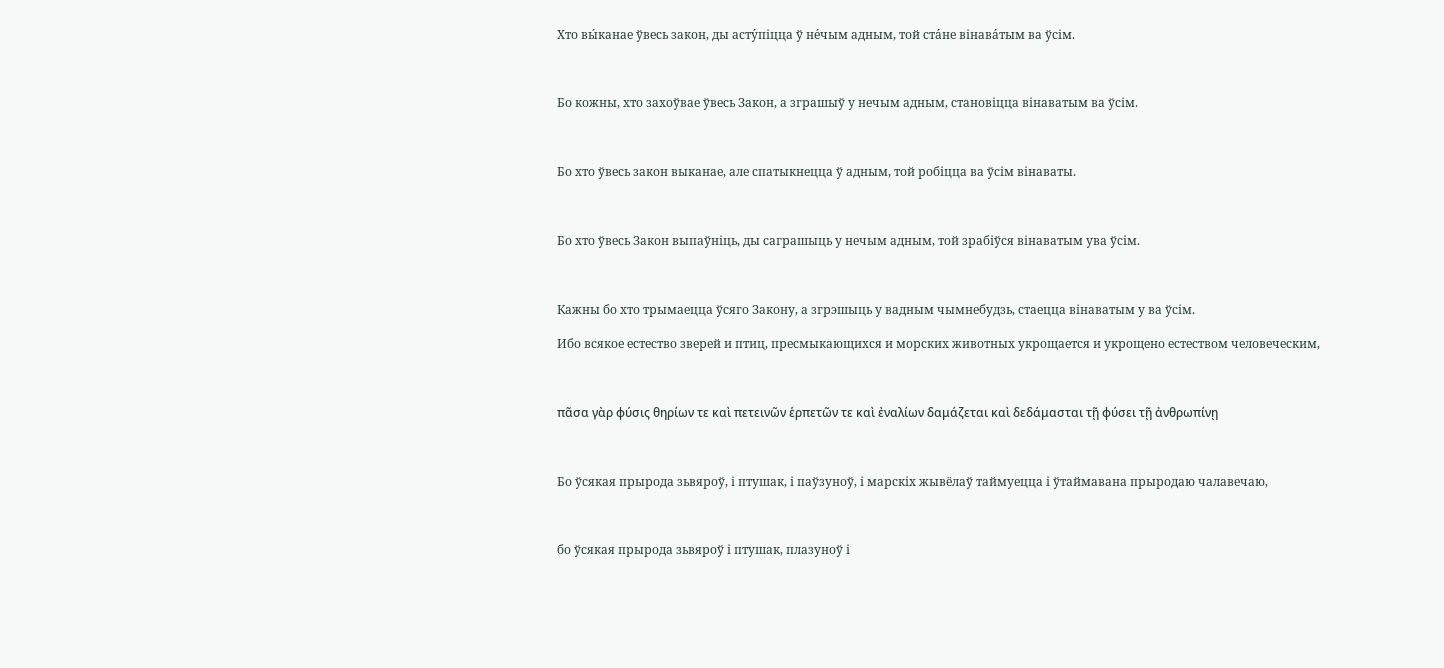Хто вы́канае ўвесь закон, ды асту́піцца ў не́чым адным, той ста́не вінава́тым ва ўсім.



Бо кожны, хто захоўвае ўвесь Закон, а зграшыў у нечым адным, становіцца вінаватым ва ўсім.



Бо хто ўвесь закон выканае, але спатыкнецца ў адным, той робіцца ва ўсім вінаваты.



Бо хто ўвесь Закон выпаўніць, ды саграшыць у нечым адным, той зрабіўся вінаватым ува ўсім.



Кажны бо хто трымаецца ўсяго Закону, а згрэшыць у вадным чымнебудзь, стаецца вінаватым у ва ўсім.

Ибо всякое естество зверей и птиц, пресмыкающихся и морских животных укрощается и укрощено естеством человеческим,



πᾶσα γὰρ φύσις θηρίων τε καὶ πετεινῶν ἑρπετῶν τε καὶ ἐναλίων δαμάζεται καὶ δεδάμασται τῇ φύσει τῇ ἀνθρωπίνῃ



Бо ўсякая прырода зьвяроў, і птушак, і паўзуноў, і марскіх жывёлаў таймуецца і ўтаймавана прыродаю чалавечаю,



бо ўсякая прырода зьвяроў і птушак, плазуноў і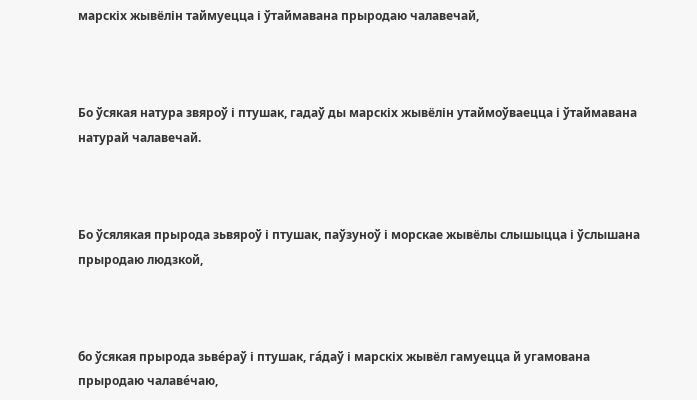марскіх жывёлін таймуецца і ўтаймавана прыродаю чалавечай,



Бо ўсякая натура звяроў і птушак, гадаў ды марскіх жывёлін утаймоўваецца і ўтаймавана натурай чалавечай.



Бо ўсялякая прырода зьвяроў і птушак, паўзуноў і морскае жывёлы слышыцца і ўслышана прыродаю людзкой,



бо ўсякая прырода зьве́раў і птушак, га́даў і марскіх жывёл гамуецца й угамована прыродаю чалаве́чаю,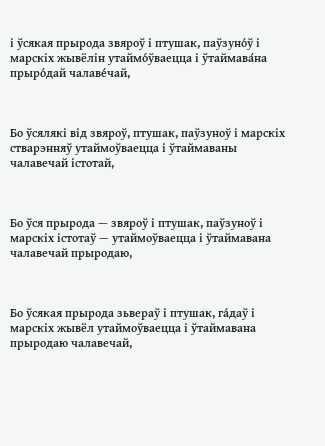і ўсякая прырода звяроў і птушак, паўзуно́ў і марскіх жывёлін утаймо́ўваецца і ўтаймава́на прыро́дай чалаве́чай,



Бо ўсялякі від звяроў, птушак, паўзуноў і марскіх стварэнняў утаймоўваецца і ўтаймаваны чалавечай істотай,



Бо ўся прырода — звяроў і птушак, паўзуноў і марскіх істотаў — утаймоўваецца і ўтаймавана чалавечай прыродаю,



Бо ўсякая прырода зьвераў і птушак, га́даў і марскіх жывёл утаймоўваецца і ўтаймавана прыродаю чалавечай,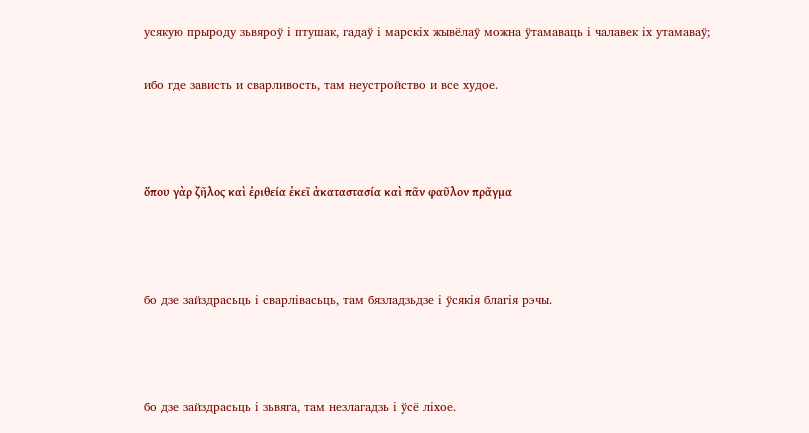усякую прыроду зьвяроў і птушак, гадаў і марскіх жывёлаў можна ўтамаваць і чалавек іх утамаваў;

ибо где зависть и сварливость, там неустройство и все худое.



ὅπου γὰρ ζῆλος καὶ ἐριθεία ἐκεῖ ἀκαταστασία καὶ πᾶν φαῦλον πρᾶγμα



бо дзе зайздрасьць і сварлівасьць, там бязладзьдзе і ўсякія благія рэчы.



бо дзе зайздрасьць і зьвяга, там незлагадзь і ўсё ліхое.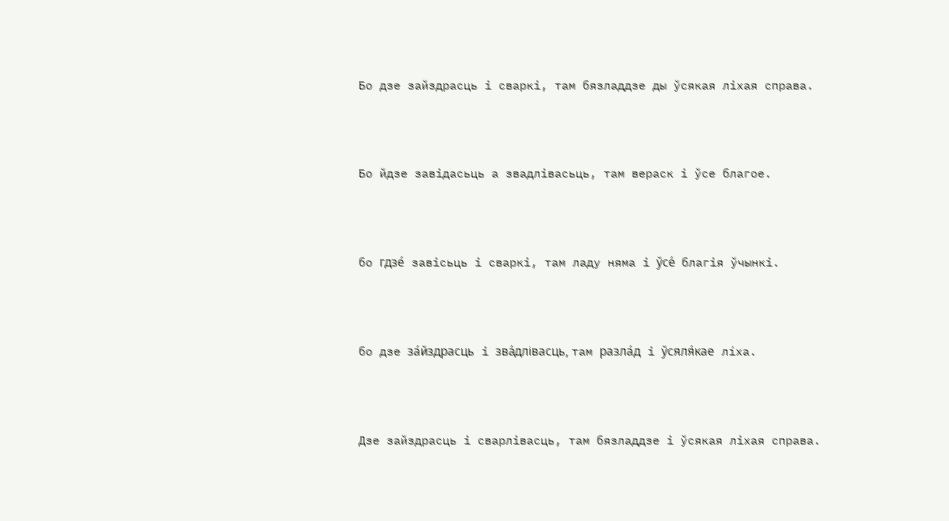Бо дзе зайздрасць і сваркі, там бязладдзе ды ўсякая ліхая справа.



Бо йдзе завідасьць а звадлівасьць, там вераск і ўсе благое.



бо гдзе́ завісьць і сваркі, там ладу няма і ўсе́ благія ўчынкі.



бо дзе за́йздрасць і зва́длівасць, там разла́д і ўсяля́кае лíха.



Дзе зайздрасць і сварлівасць, там бязладдзе і ўсякая ліхая справа.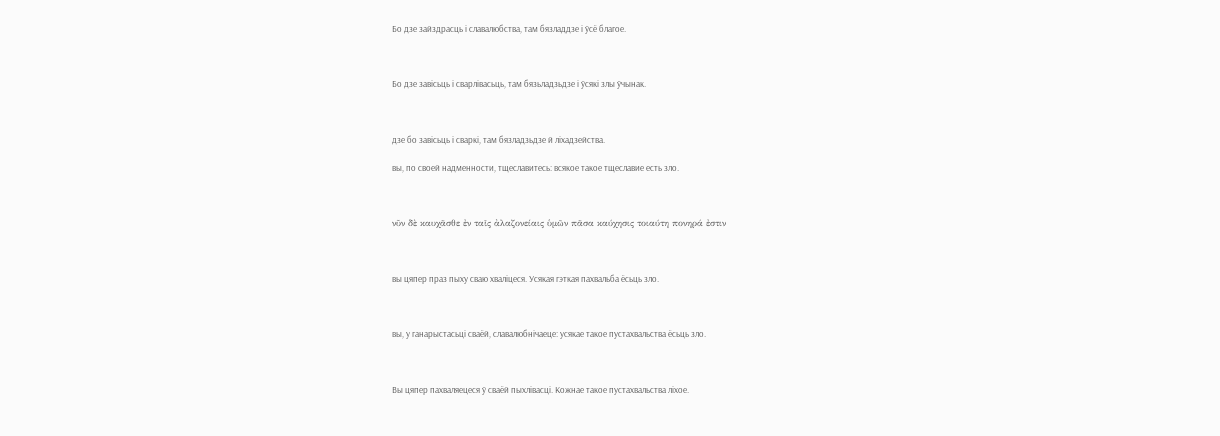Бо дзе зайздрасць і славалюбства, там бязладдзе і ўсё благое.



Бо дзе завісьць і сварлівасьць, там бязьладзьдзе і ўсякі злы ўчынак.



дзе бо завісьць і сваркі, там бязладзьдзе й ліхадзейства.

вы, по своей надменности, тщеславитесь: всякое такое тщеславие есть зло.



νῦν δὲ καυχᾶσθε ἐν ταῖς ἀλαζονείαις ὑμῶν πᾶσα καύχησις τοιαύτη πονηρά ἐστιν



вы цяпер праз пыху сваю хваліцеся. Усякая гэткая пахвальба ёсьць зло.



вы, у ганарыстасьці сваёй, славалюбнічаеце: усякае такое пустахвальства ёсьць зло.



Вы цяпер пахваляецеся ў сваёй пыхлівасці. Кожнае такое пустахвальства ліхое.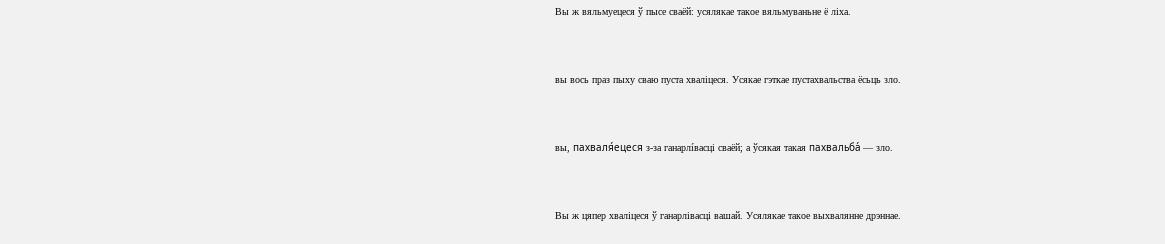Вы ж вяльмуецеся ў пысе сваёй: усялякае такое вяльмуваньне ё ліха.



вы вось праз пыху сваю пуста хваліцеся. Усякае гэткае пустахвальства ёсьць зло.



вы, пахваля́ецеся з-за ганарлíвасці сваёй; а ўсякая такая пахвальба́ — зло.



Вы ж цяпер хваліцеся ў ганарлівасці вашай. Усялякае такое выхвалянне дрэннае.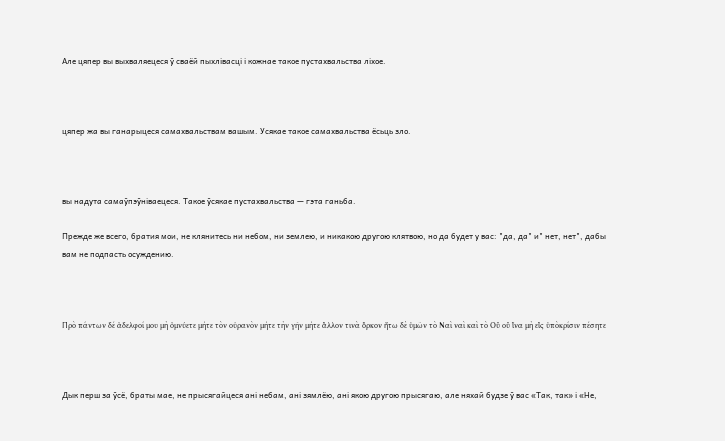Але цяпер вы выхваляецеся ў сваёй пыхлівасці і кожнае такое пустахвальства ліхое.



цяпер жа вы ганарыцеся самахвальствам вашым. Усякае такое самахвальства ёсьць зло.



вы надута самаўпэўніваецеся. Такое ўсякае пустахвальства — гэта ганьба.

Прежде же всего, братия мои, не клянитесь ни небом, ни землею, и никакою другою клятвою, но да будет у вас: "да, да" и" нет, нет", дабы вам не подпасть осуждению.



Πρὸ πάντων δέ ἀδελφοί μου μὴ ὀμνύετε μήτε τὸν οὐρανὸν μήτε τὴν γῆν μήτε ἄλλον τινὰ ὅρκον ἤτω δὲ ὑμῶν τὸ Ναὶ ναὶ καὶ τὸ Οὒ οὔ ἵνα μὴ εἴς ὑπὸκρίσιν πέσητε



Дык перш за ўсё, браты мае, не прысягайцеся ані небам, ані зямлёю, ані якою другою прысягаю, але няхай будзе ў вас «Так, так» і «Не,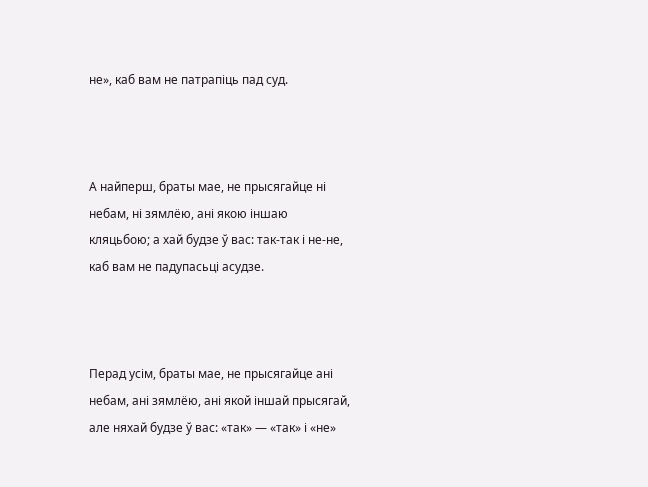не», каб вам не патрапіць пад суд.



А найперш, браты мае, не прысягайце ні небам, ні зямлёю, ані якою іншаю кляцьбою; а хай будзе ў вас: так-так і не-не, каб вам не падупасьці асудзе.



Перад усім, браты мае, не прысягайце ані небам, ані зямлёю, ані якой іншай прысягай, але няхай будзе ў вас: «так» — «так» і «не»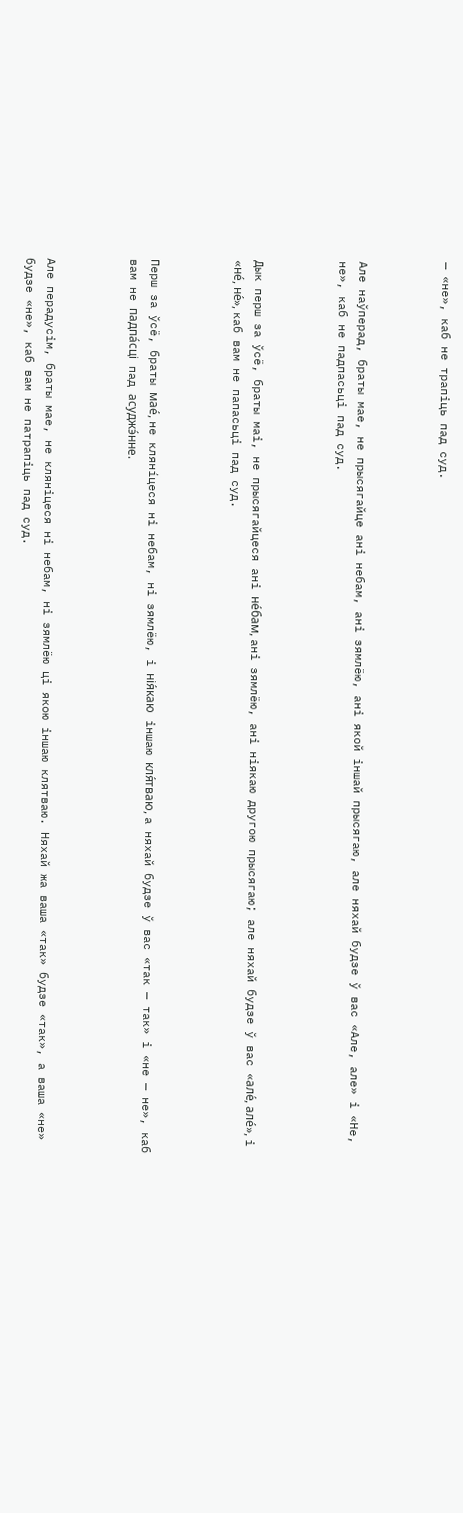— «не», каб не трапіць пад суд.



Але наўперад, браты мае, не прысягайце ані небам, ані зямлёю, ані якой іншай прысягаю, але няхай будзе ў вас «Але, але» і «Не, не», каб не падпасьці пад суд.



Дык перш за ўсё, браты маі, не прысягайцеся ані не́бам, ані зямлёю, ані ніякаю другою прысягаю; але няхай будзе ў вас «але́, але́», і «не́, не́», каб вам не папасьці пад суд.



Перш за ўсё, браты мае́, не клянíцеся ні небам, ні зямлёю, і нія́каю іншаю кля́тваю, а няхай будзе ў вас «так — так» і «не — не», каб вам не падпа́сці пад асуджэ́нне.



Але перадусім, браты мае, не кляніцеся ні небам, ні зямлёю ці якою іншаю клятваю. Няхай жа ваша «так» будзе «так», а ваша «не» будзе «не», каб вам не патрапіць пад суд.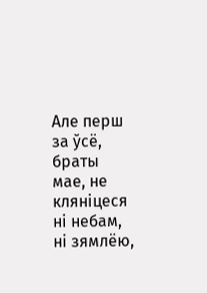Але перш за ўсё, браты мае, не кляніцеся ні небам, ні зямлёю,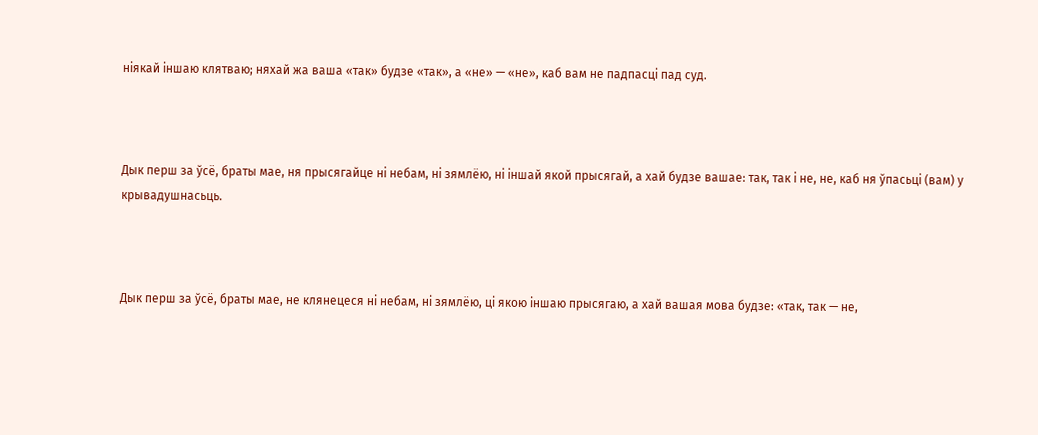ніякай іншаю клятваю; няхай жа ваша «так» будзе «так», а «не» — «не», каб вам не падпасці пад суд.



Дык перш за ўсё, браты мае, ня прысягайце ні небам, ні зямлёю, ні іншай якой прысягай, а хай будзе вашае: так, так і не, не, каб ня ўпасьці (вам) у крывадушнасьць.



Дык перш за ўсё, браты мае, не клянецеся ні небам, ні зямлёю, ці якою іншаю прысягаю, а хай вашая мова будзе: «так, так — не,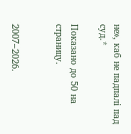не», каб не падпалі пад суд.*

Показано до 50 на страницу.


2007–2026.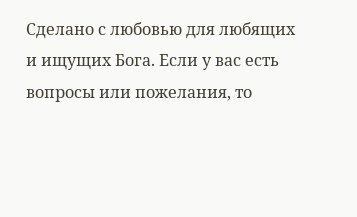Сделано с любовью для любящих и ищущих Бога. Если у вас есть вопросы или пожелания, то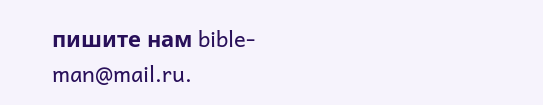пишите нам bible-man@mail.ru.